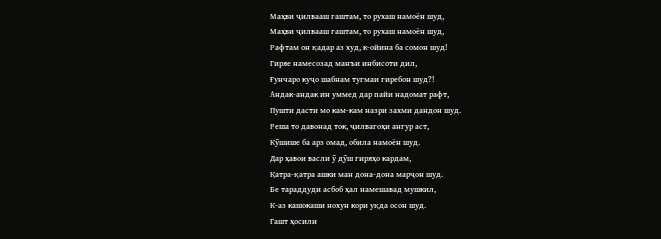Маҳви ҷилвааш гаштам, то рухаш намоён шуд,
Маҳви ҷилвааш гаштам, то рухаш намоён шуд,
Рафтам он қадар аз худ, к-ойина ба сомон шуд!
Гиряе намесозад манъи инбисоти дил,
Ғунчаро куҷо шабнам тугмаи гиребон шуд?!
Андак-андак ин уммед дар пайи надомат рафт,
Пушти дасти мо кам-кам назри захми дандон шуд.
Реша то давонад ток, ҷилвагоҳи ангур аст,
Кӯшише ба арз омад, обила намоён шуд.
Дар ҳавои васли ӯ дӯш гиряҳо кардам,
Қатра-қатра ашки ман дона-дона марҷон шуд.
Бе тараддуди асбоб ҳал намешавад мушкил,
К-аз кашокаши нохун кори уқда осон шуд.
Гашт ҳосили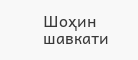Шоҳин шавкати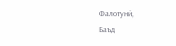Фалотунӣ,
Баъд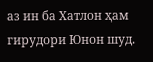аз ин ба Хатлон ҳам гирудори Юнон шуд.